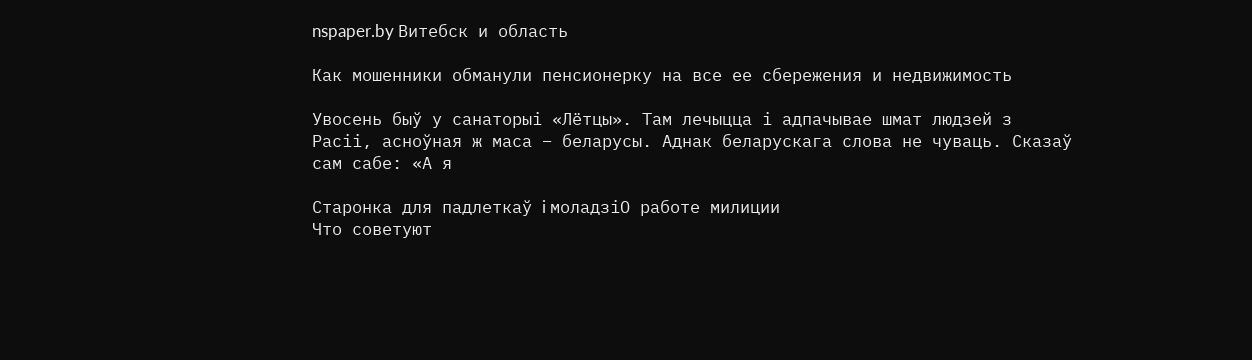nspaper.by Витебск и область

Как мошенники обманули пенсионерку на все ее сбережения и недвижимость

Увосень быў у санаторыі «Лётцы». Там лечыцца і адпачывае шмат людзей з Расіі, асноўная ж маса – беларусы. Аднак беларускага слова не чуваць. Сказаў сам сабе: «А я

Старонка для падлеткаў i моладзiО работе милиции
Что советуют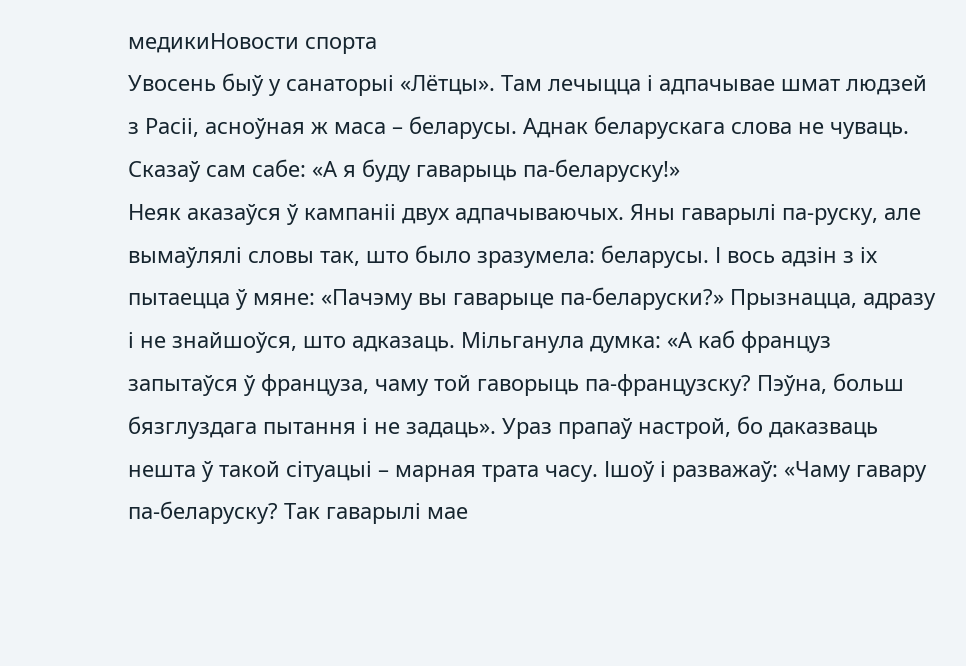медикиНовости спорта
Увосень быў у санаторыі «Лётцы». Там лечыцца і адпачывае шмат людзей з Расіі, асноўная ж маса – беларусы. Аднак беларускага слова не чуваць. Сказаў сам сабе: «А я буду гаварыць па-беларуску!»
Неяк аказаўся ў кампаніі двух адпачываючых. Яны гаварылі па-руску, але вымаўлялі словы так, што было зразумела: беларусы. І вось адзін з іх пытаецца ў мяне: «Пачэму вы гаварыце па-беларуски?» Прызнацца, адразу і не знайшоўся, што адказаць. Мільганула думка: «А каб француз запытаўся ў француза, чаму той гаворыць па-французску? Пэўна, больш бязглуздага пытання і не задаць». Ураз прапаў настрой, бо даказваць нешта ў такой сітуацыі – марная трата часу. Ішоў і разважаў: «Чаму гавару па-беларуску? Так гаварылі мае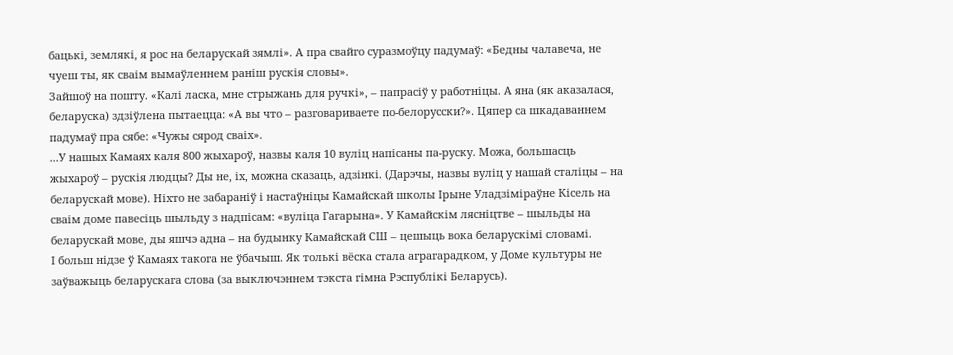бацькі, землякі, я рос на беларускай зямлі». А пра свайго суразмоўцу падумаў: «Бедны чалавеча, не чуеш ты, як сваім вымаўленнем раніш рускія словы».
Зайшоў на пошту. «Калі ласка, мне стрыжань для ручкі», – папрасіў у работніцы. А яна (як аказалася, беларуска) здзіўлена пытаецца: «А вы что – разговариваете по-белорусски?». Цяпер са шкадаваннем падумаў пра сябе: «Чужы сярод сваіх».
...У нашых Камаях каля 800 жыхароў, назвы каля 10 вуліц напісаны па-руску. Можа, большасць жыхароў – рускія людцы? Ды не, іх, можна сказаць, адзінкі. (Дарэчы, назвы вуліц у нашай сталіцы – на беларускай мове). Ніхто не забараніў і настаўніцы Камайскай школы Ірыне Уладзіміраўне Кісель на сваім доме павесіць шыльду з надпісам: «вуліца Гагарына». У Камайскім лясніцтве – шыльды на беларускай мове, ды яшчэ адна – на будынку Камайскай СШ – цешыць вока беларускімі словамі.
І больш нідзе ў Камаях такога не ўбачыш. Як толькі вёска стала аграгарадком, у Доме культуры не заўважыць беларускага слова (за выключэннем тэкста гімна Рэспублікі Беларусь).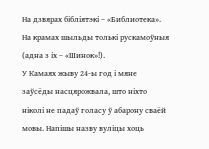На дзвярах бібліятэкі – «Библиотека». На крамах шыльды толькі рускамоўныя (адна з іх – «Шинок»!).
У Камаях жыву 24-ы год і мяне заўсёды насцярожвала, што ніхто ніколі не падаў голасу ў абарону сваёй мовы. Напішы назву вуліцы хоць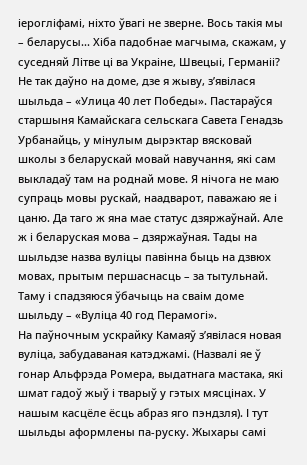іерогліфамі, ніхто ўвагі не зверне. Вось такія мы – беларусы... Хіба падобнае магчыма, скажам, у суседняй Літве ці ва Украіне, Швецыі, Германіі?
Не так даўно на доме, дзе я жыву, з’явілася шыльда – «Улица 40 лет Победы». Пастараўся старшыня Камайскага сельскага Савета Генадзь Урбанайць, у мінулым дырэктар вясковай школы з беларускай мовай навучання, які сам выкладаў там на роднай мове. Я нічога не маю супраць мовы рускай, наадварот, паважаю яе і цаню. Да таго ж яна мае статус дзяржаўнай. Але ж і беларуская мова – дзяржаўная. Тады на шыльдзе назва вуліцы павінна быць на дзвюх мовах, прытым першаснасць – за тытульнай. Таму і спадзяюся ўбачыць на сваім доме шыльду – «Вуліца 40 год Перамогі».
На паўночным ускрайку Камаяў з’явілася новая вуліца, забудаваная катэджамі. (Назвалі яе ў гонар Альфрэда Ромера, выдатнага мастака, які шмат гадоў жыў і тварыў у гэтых мясцінах. У нашым касцёле ёсць абраз яго пэндзля). І тут шыльды аформлены па-руску. Жыхары самі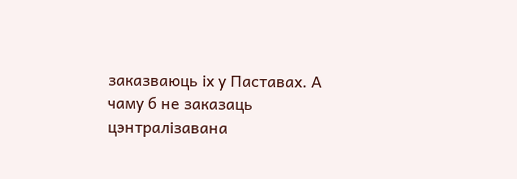заказваюць іх у Паставах. А чаму б не заказаць цэнтралізавана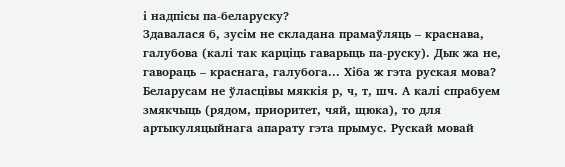і надпісы па-беларуску?
Здавалася б, зусім не складана прамаўляць – краснава, галубова (калі так карціць гаварыць па-руску). Дык жа не, гавораць – краснага, галубога... Хіба ж гэта руская мова? Беларусам не ўласцівы мяккія р, ч, т, шч. А калі спрабуем змякчыць (рядом, приоритет, чяй, щюка), то для артыкуляцыйнага апарату гэта прымус. Рускай мовай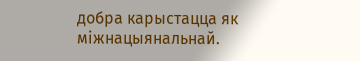добра карыстацца як міжнацыянальнай.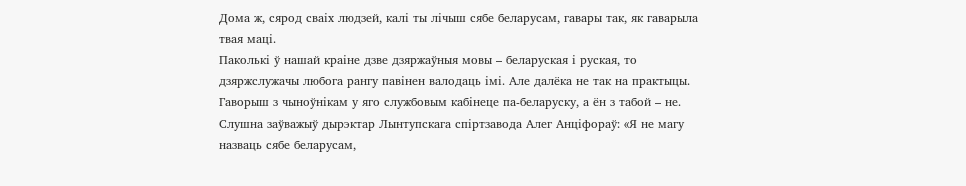Дома ж, сярод сваіх людзей, калі ты лічыш сябе беларусам, гавары так, як гаварыла твая маці.
Паколькі ў нашай краіне дзве дзяржаўныя мовы – беларуская і руская, то дзяржслужачы любога рангу павінен валодаць імі. Але далёка не так на практыцы. Гаворыш з чыноўнікам у яго службовым кабінеце па-беларуску, а ён з табой – не. Слушна заўважыў дырэктар Лынтупскага спіртзавода Алег Анціфораў: «Я не магу назваць сябе беларусам,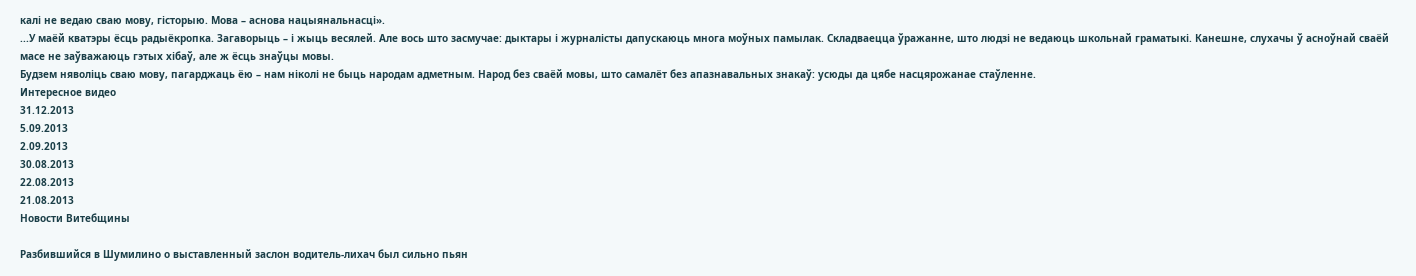калі не ведаю сваю мову, гісторыю. Мова – аснова нацыянальнасці».
...У маёй кватэры ёсць радыёкропка. Загаворыць – і жыць весялей. Але вось што засмучае: дыктары і журналісты дапускаюць многа моўных памылак. Складваецца ўражанне, што людзі не ведаюць школьнай граматыкі. Канешне, слухачы ў асноўнай сваёй масе не заўважаюць гэтых хібаў, але ж ёсць знаўцы мовы.
Будзем няволіць сваю мову, пагарджаць ёю – нам ніколі не быць народам адметным. Народ без сваёй мовы, што самалёт без апазнавальных знакаў: усюды да цябе насцярожанае стаўленне.
Интересное видео
31.12.2013
5.09.2013
2.09.2013
30.08.2013
22.08.2013
21.08.2013
Новости Витебщины

Разбившийся в Шумилино о выставленный заслон водитель-лихач был сильно пьян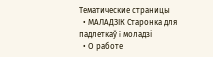Тематические страницы
  • МАЛАДЗІК Старонка для падлеткаў i моладзi
  • О работе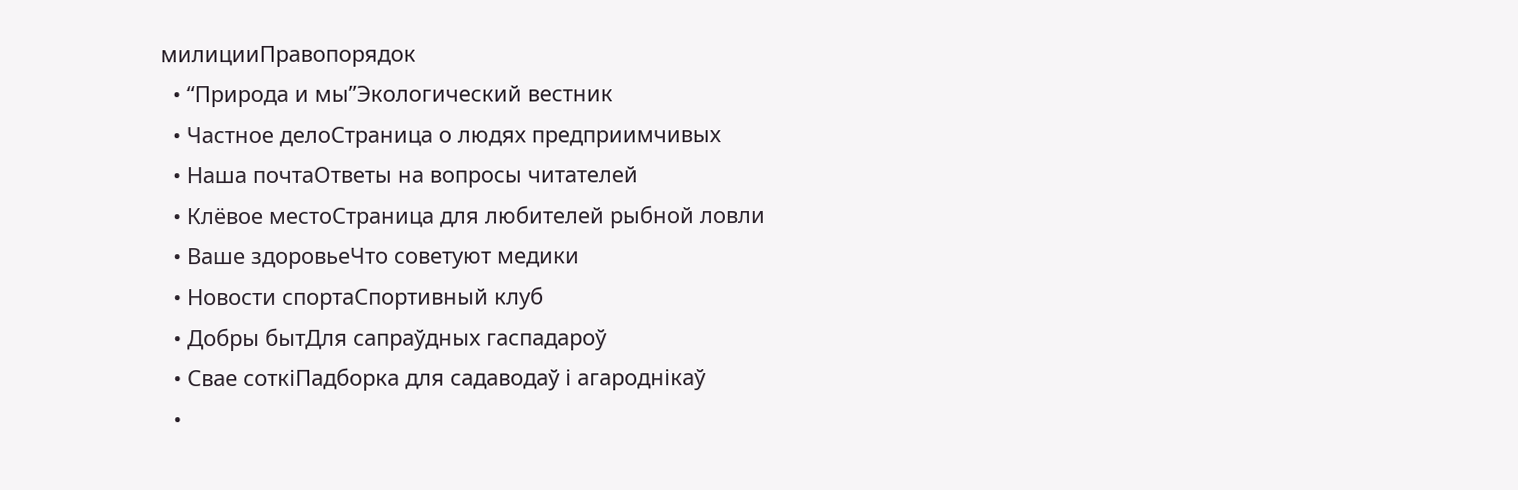милицииПравопорядок
  • “Природа и мы”Экологический вестник
  • Частное делоСтраница о людях предприимчивых
  • Наша почтаОтветы на вопросы читателей
  • Клёвое местоСтраница для любителей рыбной ловли
  • Ваше здоровьеЧто советуют медики
  • Новости спортаСпортивный клуб
  • Добры бытДля сапраўдных гаспадароў
  • Свае соткiПадборка для садаводаў і агароднікаў
  •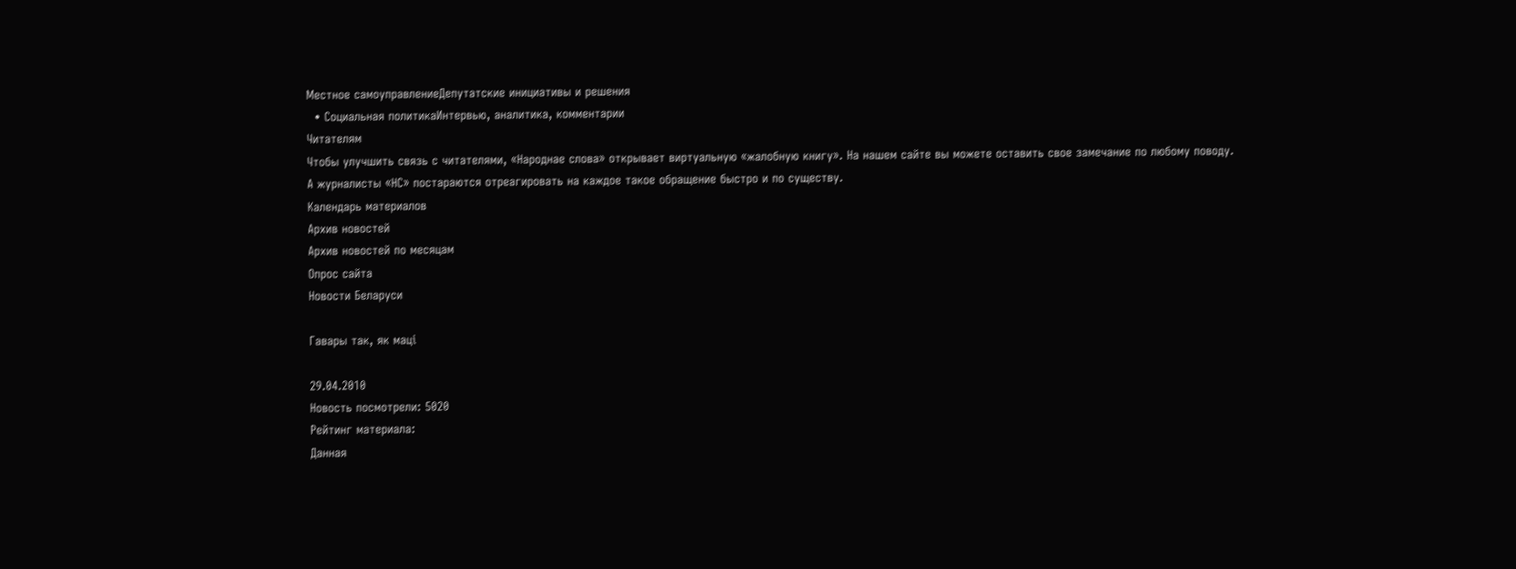Местное самоуправлениеДепутатские инициативы и решения
  • Социальная политикаИнтервью, аналитика, комментарии
Читателям
Чтобы улучшить связь с читателями, «Народнае слова» открывает виртуальную «жалобную книгу». На нашем сайте вы можете оставить свое замечание по любому поводу.
А журналисты «НС» постараются отреагировать на каждое такое обращение быстро и по существу.
Календарь материалов
Архив новостей
Архив новостей по месяцам
Опрос сайта
Новости Беларуси

Гавары так, як маці

29.04.2010
Новость посмотрели: 5020
Рейтинг материала:
Данная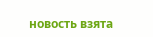новость взята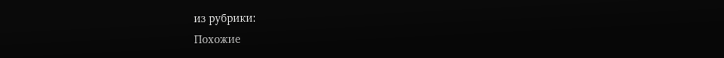из рубрики:
Похожие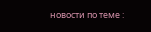новости по теме :